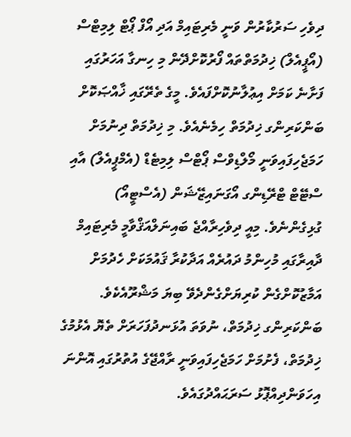ދިވެހި ސަރުކާރުން ވަނީ މެރިޓައިމް އަދި އޯފް ޕޯޓް ލިމިޓްސް (އޯޕީއެލް) ޚިދުމަތްތައް ފޯރުކޮށްދޭން މި ހިނގާ އަހަރުގައި ފަށާނެ ކަމަށް އިޢުލާނުކޮށްފައެވެ. މީގެ ތެރޭގައި ޚާއްޞަކޮށް ބަންކަރިންގ ޚިދުމަތް ހިމެނެއެވެ. މި ޚިދުމަތް ދިނުމަށް ހަމަޖެހިފައިވަނީ މޯލްޑިވްސް ޕޯޓްސް ލިމިޓެޑް (އެމްޕީއެލް) އާއި ސްޓޭޓް ޓްރޭޑިންގ އޯގަނައިޒޭޝަން (އެސްޓީއޯ) ގުޅިގެންނެވެ. މިއީ ދިވެހިރާއްޖެ ބައިނަލްއަޤްވާމީ މެރިޓައިމް ދާއިރާގައި މުހިންމު ދައުރެއް އަދާކުރާ ޤައުމަކަށް ހެދުމަށް އަމާޒުކޮށްގެން ކުރިޔަށްގެންދެވޭ ބިޔަ މަޝްރޫއެކެވެ. ބަންކަރިންގ ޚިދުމަތް، ނުވަތަ އުޅަނދުފަހަރަށް ތެޔޮ އެޅުމުގެ ޚިދުމަތް، ފެށުމަށް ހަމަޖެހިފައިވަނީ ރާއްޖޭގެ އުތުރުގައި އޮންނަ އިހަވަންދިއްޕޮޅު ސަރަޙައްދުގައެވެ.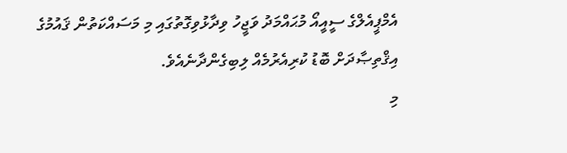އެމްޕީއެލްގެ ސީއީއޯ މުޙައްމަދު ވަޖީހު ވިދާޅުވިގޮތުގައި މި މަސައްކަތުން ޤައުމުގެ އިޤްތިޞާދަށް ބޮޑު ކުރިއެރުމެއް ލިބިގެންދާނެއެވެ.
މި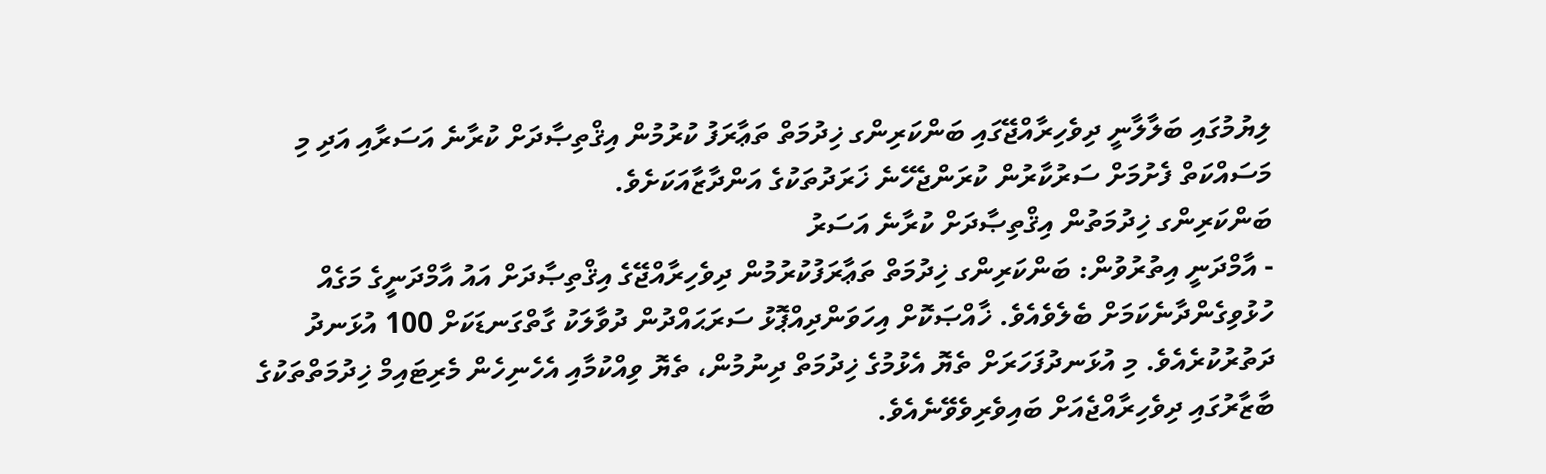ލިޔުމުގައި ބަލާލާނީ ދިވެހިރާއްޖޭގައި ބަންކަރިންގ ޚިދުމަތް ތަޢާރަފު ކުރުމުން އިޤްތިޞާދަށް ކުރާނެ އަސަރާއި އަދި މި މަސައްކަތް ފެށުމަށް ސަރުކާރުން ކުރަންޖެހޭނެ ޚަރަދުތަކުގެ އަންދާޒާއަކަށެވެ.
ބަންކަރިންގ ޚިދުމަތުން އިޤްތިޞާދަށް ކުރާނެ އަސަރު
- އާމްދަނީ އިތުރުވުން: ބަންކަރިންގ ޚިދުމަތް ތަޢާރަފުކުރުމުން ދިވެހިރާއްޖޭގެ އިޤްތިޞާދަށް އައު އާމްދަނީގެ މަގެއް ހުޅުވިގެންދާނެކަމަށް ބެލެވެއެވެ. ޚާއްޞަކޮށް އިހަވަންދިއްޕޮޅު ސަރަޙައްދުން ދުވާލަކު ގާތްގަނޑަކަށް 100 އުޅަނދު ދަތުރުކުރެއެވެ. މި އުޅަނދުފަހަރަށް ތެޔޮ އެޅުމުގެ ޚިދުމަތް ދިނުމުން، ތެޔޮ ވިއްކުމާއި އެހެނިހެން މެރިޓައިމް ޚިދުމަތްތަކުގެ ބާޒާރުގައި ދިވެހިރާއްޖެއަށް ބައިވެރިވެވޭނެއެވެ.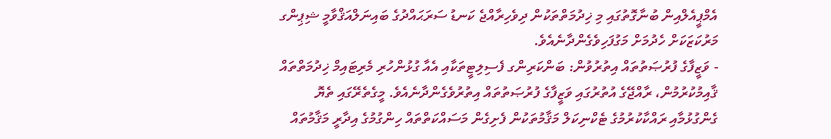އެމްޕީއެލްއިން ބުނާގޮތުގައި މި ޚިދުމަތްތަކުން ދިވެހިރާއްޖެ ކަނޑު ސަރަޙައްދުގެ ބައިނަލްއަޤްވާމީ ޝިޕިންގ މަރުކަޒަކަށް ހެދުމަށް މަގުފަހިވެގެންދާނެއެވެ.
- ވަޒީފާގެ ފުރުޞަތުތައް އިތުރުވުން: ބަންކަރިންގ ފެސިލިޓީތަކާއި އެއާ ގުޅުންހުރި މެރިޓައިމް ޚިދުމަތްތައް ޤާއިމުކުރުމުން، ރާއްޖޭގެ އުތުރުގައި ވަޒީފާގެ ފުރުޞަތުތައް އިތުރުވެގެންދާނެއެވެ. މީގެތެރޭގައި ތެޔޮ ގެންގުޅުމާއި ރައްކާކުރުމުގެ ޓެކްނިކަލް މަޤާމުތަކުން ފެށިގެން މަސައްކަތްތައް ހިންގުމުގެ އިދާރީ މަޤާމުތައް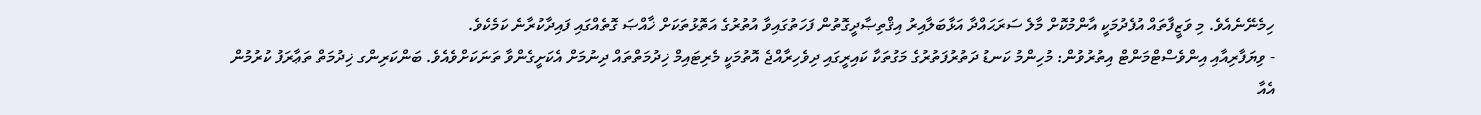ހިމެނޭނެއެވެ. މި ވަޒީފާތައް އުފެދުމަކީ އާންމުކޮށް މާލެ ސަރަޙައްދާ އަޅާބަލާއިރު އިޤްތިޞާދީގޮތުން ފަހަތުގައިވާ އުތުރުގެ އަތޮޅުތަކަށް ޚާއްޞަ ގޮތެއްގައި ފައިދާކުރާނެ ކަމެކެވެ.
- ވިޔަފާރިއާއި އިންވެސްޓްމަންޓް އިތުރުވުން: މުހިންމު ކަނޑު ދަތުރުފަތުރުގެ މަގުތަކާ ކައިރީގައި ދިވެހިރާއްޖެ އޮތުމަކީ މެރިޓައިމް ޚިދުމަތްތައް ދިނުމަށް އެކަށީގެންވާ ތަނަކަށްވެއެވެ. ބަންކަރިންގ ޚިދުމަތް ތަޢާރަފު ކުރުމުން އެއާ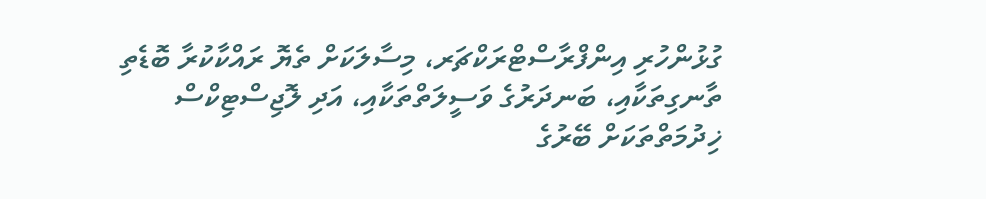ގުޅުންހުރި އިންފްރާސްޓްރަކްޗަރ، މިސާލަކަށް ތެޔޮ ރައްކާކުރާ ބޮޑެތި ތާނގިތަކާއި، ބަނދަރުގެ ވަސީލަތްތަކާއި، އަދި ލޮޖިސްޓިކްސް ޚިދުމަތްތަކަށް ބޭރުގެ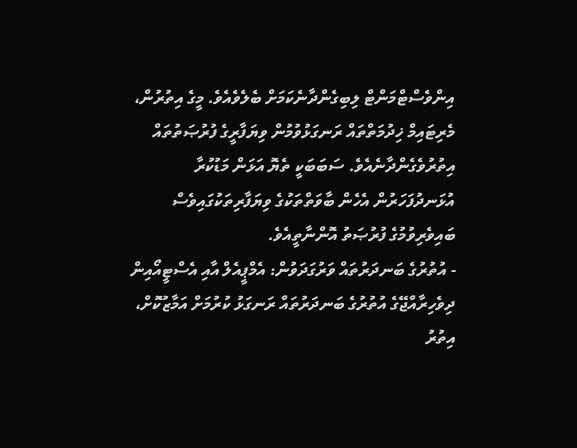އިންވެސްޓްމަންޓް ލިބިގެންދާނެކަމަށް ބެލެވެއެވެ. މީގެ އިތުރުން، މެރިޓައިމް ޚިދުމަތްތައް ރަނގަޅުވުމުން ވިޔަފާރީގެ ފުރުޞަތުތައް އިތުރުވެގެންދާނެއެވެ. ސަބަބަކީ ތެޔޮ އަޅަން މަޑުކުރާ އުޅަނދުފަހަރުން އެހެން ބާވަތްތަކުގެ ވިޔަފާރިތަކުގައިވެސް ބައިވެރިވުމުގެ ފުރުޞަތު އޮންނާތީއެވެ.
- އުތުރުގެ ބަނދަރުތައް ވަރުގަދަވުން: އެމްޕީއެލް އާއި އެސްޓީއޯއިން ދިވެހިރާއްޖޭގެ އުތުރުގެ ބަނދަރުތައް ރަނގަޅު ކުރުމަށް އަމާޒުކޮށް، އިތުރު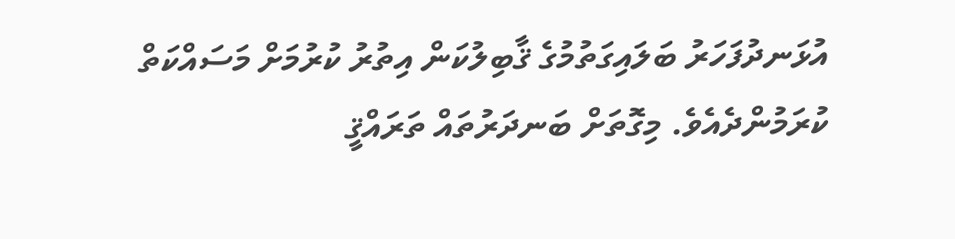އުޅަނދުފަހަރު ބަލައިގަތުމުގެ ޤާބިލުކަން އިތުރު ކުރުމަށް މަސައްކަތް ކުރަމުންދެއެވެ. މިގޮތަށް ބަނދަރުތައް ތަރައްޤީ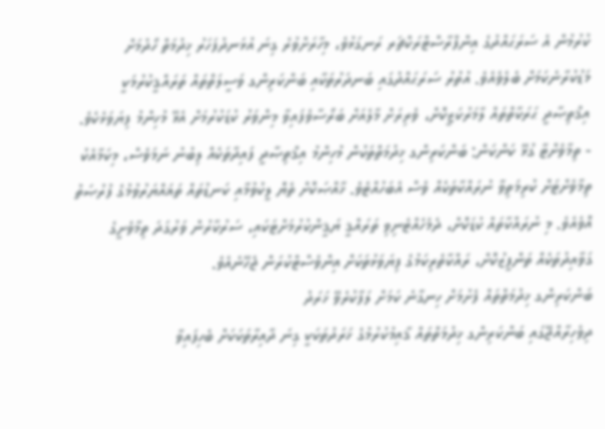ކުރުމުން އެ ސަރަޙައްދުގެ އިންފްރާސްޓްރަކްޗަރ ރަނގަޅުވެ، މިހާރަށްވުރެ ގިނަ އުޅަނދުފަހަރު ޚިދުމަތް ހޯދުމަށް މަޑުކުރާނެކަމަށް ބެލެވެއެވެ. އުތުރު ސަރަޙައްދުގައި ބަނދަރުތަކާއި ބަންކަރިންގ ވަސީލަތްތައް ތަރައްޤީކުރުމަކީ އިޤްތިޞާދީ ޙަރަކާތްތައް ލާމަރުކަޒީކޮށް، ވެރިރަށް މާލެއަށް ބަރޯސާވެފައިވާ މިންވަރު ކުޑަކުރުމަށް އެޅޭ މުހިންމު ފިޔަވަޅެކެވެ.
- ތިމާވެށްޓާ ގުޅޭ ކަންކަން: ބަންކަރިންގ ޚިދުމަތްތަކުން މުހިންމު އިޤްތިޞާދީ ފައިދާތަކެއް ލިބުނު ނަމަވެސް، މިކަމާއެކު ތިމާވެށްޓަށް ކުރިމަތިވާ ނުރައްކާތަކެއް ވެސް އެބަހުއްޓެވެ. ޚާއްޞަކޮށް ތެޔޮ ލީކުވުމާއި ކަނޑުތައް ތަޣައްޔަރުވުމުގެ ފުރުޞަތު އޮވެއެވެ. މި ނުރައްކާތައް ކުޑަކޮށް، ދެމެހެއްޓެނިވި ތަރައްޤީ ޔަޤީންކުރުމަށްޓަކައި، ސަރުކާރުން ވަރުގަދަ ތިމާވެށީގެ ގަވާއިދުތަކެއް ތަންފީޒުކޮށް، ރައްކާތެރިކަމުގެ ފިޔަވަޅުތަކަށް އިންވެސްޓްކުރަން ޖެހޭނެއެވެ.
ބަންކަރިންގ ޚިދުމަތްތައް ފެށުމަށް ހިނގާނެ ކަމަށް ލަފާކުރެވޭ ޚަރަދު
ދިވެހިރާއްޖޭގައި ބަންކަރިންގ ޚިދުމަތްތައް ޤާއިމުކުރުމުގެ ޚަރަދުތަކަކީ ގިނަ ދާއިރާތަކަކަށް ބެހިފައިވާ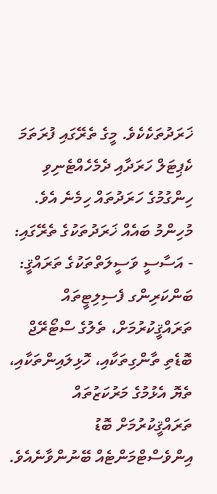ޚަރަދުތަކެކެވެ. މީގެ ތެރޭގައި ފުރަތަމަ ކެޕިޓަލް ހަރަދާއި ދެމެހެއްޓެނިވި ހިންގުމުގެ ހަރަދުތައް ހިމެނެ އެވެ. މުހިންމު ބައެއް ޚަރަދުތަކުގެ ތެރޭގައި:
- އަސާސީ ވަސީލަތްތަކުގެ ތަރައްޤީ: ބަންކަރިންގ ފެސިލިޓީތައް ތަރައްޤީކުރުމަށް، ތެލުގެ ސްޓޯރޭޖް ބޮޑެތި ތާންގިތަކާއި، ހޮޅިލައިންތަކާއި، ތެޔޮ އެޅުމުގެ މަރުކަޒުތައް ތަރައްޤީކުރުމަށް ބޮޑު އިންވެސްޓްމަންޓެއް ބޭނުންވާނެއެވެ.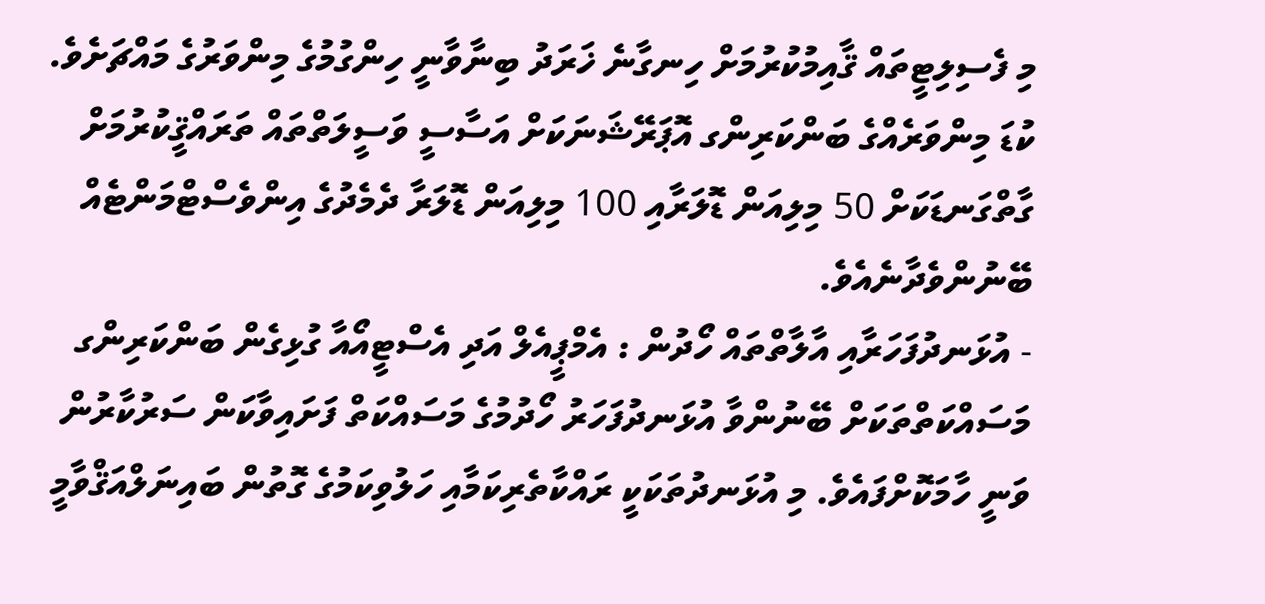މި ފެސިލިޓީތައް ޤާއިމުކުރުމަށް ހިނގާނެ ޚަރަދު ބިނާވާނީ ހިންގުމުގެ މިންވަރުގެ މައްޗަށެވެ. ކުޑަ މިންވަރެއްގެ ބަންކަރިންގ އޮޕަރޭޝަނަކަށް އަސާސީ ވަސީލަތްތައް ތަރައްޤީކުރުމަށް ގާތްގަނޑަކަށް 50 މިލިއަން ޑޮލަރާއި 100 މިލިއަން ޑޮލަރާ ދެމެދުގެ އިންވެސްޓްމަންޓެއް ބޭނުންވެދާނެއެވެ.
- އުޅަނދުފަހަރާއި އާލާތްތައް ހޯދުން : އެމްޕީއެލް އަދި އެސްޓީއޯއާ ގުޅިގެން ބަންކަރިންގ މަސައްކަތްތަކަށް ބޭނުންވާ އުޅަނދުފަހަރު ހޯދުމުގެ މަސައްކަތް ފަށައިވާކަން ސަރުކާރުން ވަނީ ހާމަކޮށްފައެވެ. މި އުޅަނދުތަކަކީ ރައްކާތެރިކަމާއި ހަލުވިކަމުގެ ގޮތުން ބައިނަލްއަޤްވާމީ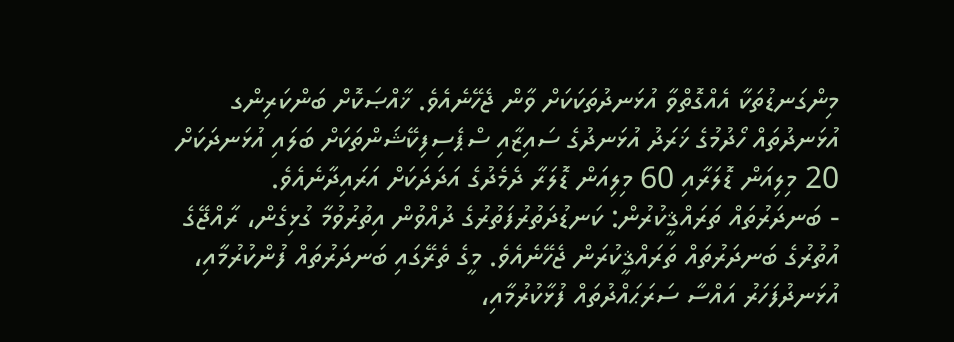މިންގަނޑުތަކާ އެއްގޮތްވާ އުޅަނދުތަކަކަށް ވާން ޖެހޭނެއެވެ. ޚާއްޞަކޮށް ބަންކަރިންގ އުޅަނދުތައް ހޯދުމުގެ ޚަރަދު އުޅަނދުގެ ސައިޒާއި ސްޕެސިފިކޭޝަންތަކަށް ބަލައި އުޅަނދަކަށް 20 މިލިއަން ޑޮލަރާއި 60 މިލިއަން ޑޮލަރާ ދެމެދުގެ އަދަދަކަށް އަރައިދާނެއެވެ.
- ބަނދަރުތައް ތަރައްޤީކުރުން: ކަނޑުދަތުރުފަތުރުގެ ދުއްވުން އިތުރުވުމާ ގުޅިގެން، ރާއްޖޭގެ އުތުރުގެ ބަނދަރުތައް ތަރައްޤީކުރަން ޖެހޭނެއެވެ. މީގެ ތެރޭގައި ބަނދަރުތައް ފުންކުރުމާއި، އުޅަނދުފަހަރު އައްސާ ސަރަޙައްދުތައް ފުޅާކުރުމާއި،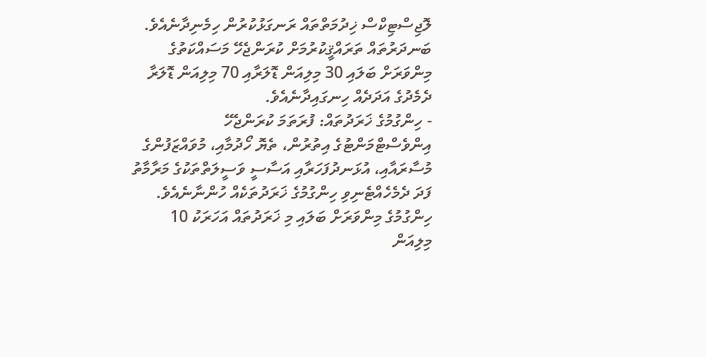ލޮޖިސްޓިކްސް ޚިދުމަތްތައް ރަނގަޅުކުރުން ހިމެނިދާނެއެވެ. ބަނދަރުތައް ތަރައްޤީކުރުމަށް ކުރަންޖެހޭ މަސައްކަތުގެ މިންވަރަށް ބަލައި 30 މިލިއަން ޑޮލަރާއި 70 މިލިއަން ޑޮލަރާ ދެމެދުގެ އަދަދެއް ހިނގައިދާނެއެވެ.
- ހިންގުމުގެ ޚަރަދުތައް: ފުރަތަމަ ކުރަންޖެހޭ އިންވެސްޓްމަންޓުގެ އިތުރުން، ތެޔޮ ހޯދުމާއި، މުވައްޒަފުންގެ މުސާރައާއި، އުޅަނދުފަހަރާއި އަސާސީ ވަސީލަތްތަކުގެ މަރާމާތު ފަދަ ދެމެހެއްޓެނިވި ހިންގުމުގެ ޚަރަދުތަކެއް ހުންނާނެއެވެ. ހިންގުމުގެ މިންވަރަށް ބަލައި މި ޚަރަދުތައް އަހަރަކު 10 މިލިއަން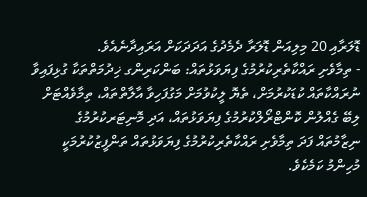ޑޮލަރާއި 20 މިލިއަން ޑޮލަރާ ދެމެދުގެ އަދަދަކަށް އަރައިދާނެއެވެ.
- ތިމާވެށި ރައްކާތެރިކުރުމުގެ ފިޔަވަޅުތައް: ބަންކަރިންގ ޚިދުމަތްތަކާ ގުޅިފައިވާ ނުރައްކާތައް ކުޑަކުރުމަށް، ތެޔޮ ލީކުވުމަށް މަގުފަހިވާ އާލާތްތައް، ތިމާވެއްޓަށް ލިބޭ ގެއްލުން ކޮންޓްރޯލްކުރުމުގެ ފިޔަވަޅުތައް، އަދި މޮނިޓަރކުރުމުގެ ނިޒާމުތައް ފަދަ ތިމާވެށި ރައްކާތެރިކުރުމުގެ ފިޔަވަޅުތައް ތަންފީޒުކުރުމަކީ މުހިންމު ކަމެކެވެ.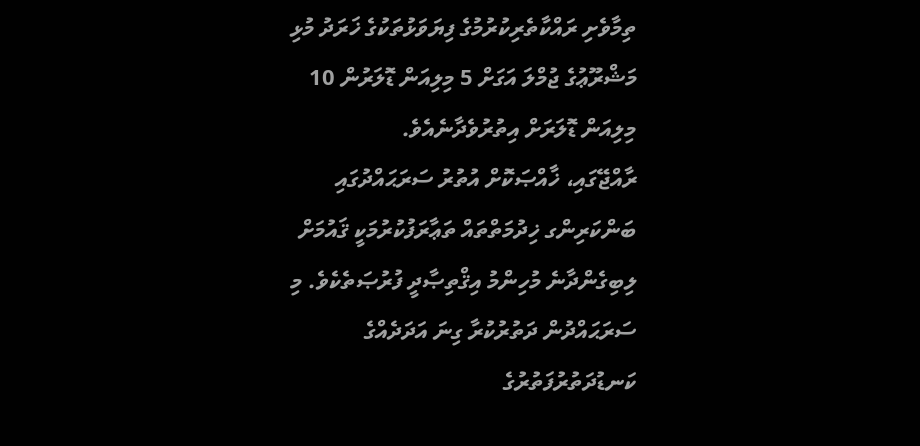ތިމާވެށި ރައްކާތެރިކުރުމުގެ ފިޔަވަޅުތަކުގެ ޚަރަދު މުޅި މަޝްރޫޢުގެ ޖުމްލަ އަގަށް 5 މިލިއަން ޑޮލަރުން 10 މިލިއަން ޑޮލަރަށް އިތުރުވެދާނެއެވެ.
ރާއްޖޭގައި، ޚާއްޞަކޮށް އުތުރު ސަރަޙައްދުގައި ބަންކަރިންގ ޚިދުމަތްތައް ތަޢާރަފުކުރުމަކީ ޤައުމަށް ލިބިގެންދާނެ މުހިންމު އިޤްތިޞާދީ ފުރުޞަތެކެވެ. މި ސަރަޙައްދުން ދަތުރުކުރާ ގިނަ އަދަދެއްގެ ކަނޑުދަތުރުފަތުރުގެ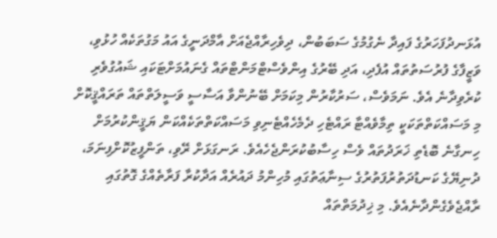އުޅަނދުފަހަރުގެ ފައިދާ ނެގުމުގެ ސަބަބުން، ދިވެހިރާއްޖެއަށް އާމްދަނީގެ އައު މަގުތަކެއް ހުޅުވި، ވަޒީފާގެ ފުރުސަތުތައް އުފެދި، އަދި ބޭރުގެ އިންވެސްޓްމަންޓްތައް ގެނައުމަށްޓަކައި ޝައުގުވެރި ކުރެވިދާނެ އެވެ. ނަމަވެސް، ސަރުކާރުން މިކަމަށް ބޭނުންވާ އަސާސީ ވަސީލަތްތައް ތަރައްޤީކޮށް މި މަސައްކަތްތަކަކީ ތިމާވެއްޓާ ރައްޓެހި ދެމެހެއްޓެނިވި މަސައްކަތްތަކެއްކަން ޔަޤީންކުރުމަށް ހިނގާނެ ބޮޑެތި ޚަރަދުތައް ވެސް ހިސާބުކުރަންޖެހެއެވެ. ރަނގަޅަށް ރޭވި، ތަންފީޒުކޮށްފިނަމަ، ދުނިޔޭގެ ކަނޑުދަތުރުފަތުރުގެ ސިނާޢަތުގައި މުހިންމު ދައުރެއް އަދާކުރާ ފަރާތެއްގެ ގޮތުގައި ރާއްޖެވެގެންދާނެއެވެ. މި ޚިދުމަތްތައް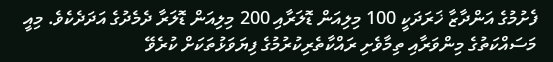ފެށުމުގެ އަންދާޒާ ޚަރަދަކީ 100 މިލިއަން ޑޮލަރާއި 200 މިލިއަން ޑޮލަރާ ދެމެދުގެ އަދަދެކެވެ. މިއީ މަސައްކަތުގެ މިންވަރާއި ތިމާވެށި ރައްކާތެރިކުރުމުގެ ފިޔަވަޅުތަކަށް ކުރެވޭ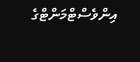އިންވެސްޓްމަންޓްގެ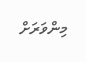މިންވަރަށް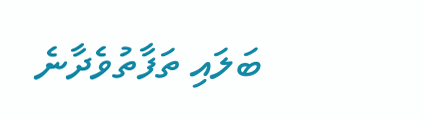ބަލައި ތަފާތުވެދާނެ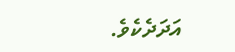އަދަދެކެވެ.